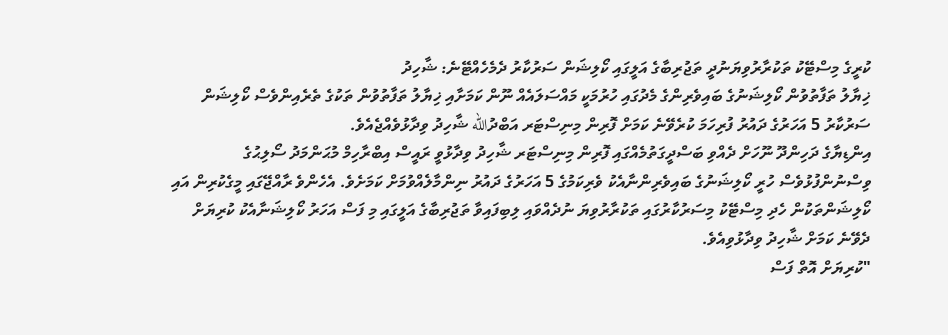ކުރީގެ މިސްޓޭކު ތަކުރާރުވިޔަނުދީ ތަޖުރިބާގެ އަލީގައި ކޯލިޝަން ސަރުކާރު ދެމެހެއްޓޭނެ: ޝާހިދު
ޚިޔާލު ތަފާތުވުން ކޯލިޝަނުގެ ބައިވެރިންގެ މެދުގައި ހުރުމަކީ މައްސަލައެއް ނޫން ކަމަށާއި ޚިޔާލު ތަފާތުވުން ތަކުގެ ތެރެއިންވެސް ކޯލިޝަން ސަރުކާރު 5 އަހަރުގެ ދައުރު ފުރިހަމަ ކުރެވޭނެ ކަމަށް ފޮރިން މިނިސްޓަރ އަބްދުالله ޝާހިދު ވިދާޅުވެއްޖެއެވެ.
އިންޑިޔާގެ ދަހިންދޫ ނޫހަށް ދެއްވި ބަސްދީގަތުމެއްގައި ފޮރިން މިނިސްޓަރ ޝާހިދު ވިދާޅުވީ ރައީސް އިބްރާހިމް މުޙަންމަދު ސޯލިޙުގެ ވިސްނުންފުޅުވެސް ހުރީ ކޯލިޝަނުގެ ބައިވެރިންނާއެކު ވެރިކަމުގެ 5 އަހަރުގެ ދައުރު ނިންމާލެއްވުމަށް ކަމަށެވެ. އެހެންވެ ރާއްޖޭގައި މީގެކުރިން އައި ކޯލިޝަންތަކުން ހެދި މިސްޓޭކު މިސަރުކާރުގައި ތަކުރާރުވިޔަ ނުދެއްވައި ލިބިފައިވާ ތަޖުރިބާގެ އަލީގައި މި ފަސް އަހަރު ކޯލިޝަނާއެކު ކުރިޔަށް ދެވޭނެ ކަމަށް ޝާހިދު ވިދާޅުވިއެވެ.
"ކުރިޔަށް އޮތް ފަސް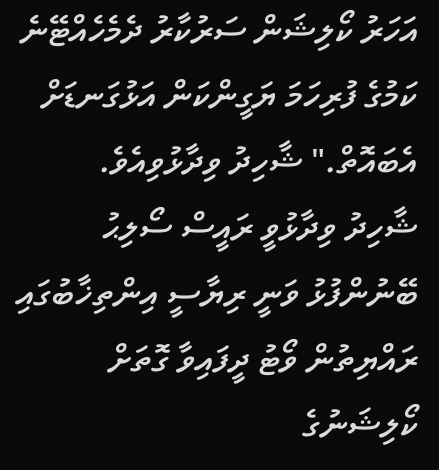އަހަރު ކޯލިޝަން ސަރުކާރު ދެމެހެއްޓޭނެ ކަމުގެ ފުރިހަމަ ޔަގީންކަން އަޅުގަނޑަށް އެބައޮތް." ޝާހިދު ވިދާޅުވިއެވެ.
ޝާހިދު ވިދާޅުވީ ރައީސް ސޯލިޙު ބޭނުންފުޅު ވަނީ ރިޔާސީ އިންތިޚާބުގައި ރައްޔިތުން ވޯޓު ދީފައިވާ ގޮތަށް ކޯލިޝަނުގެ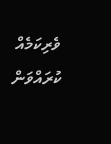ވެރިކަމެއް ކުރައްވަން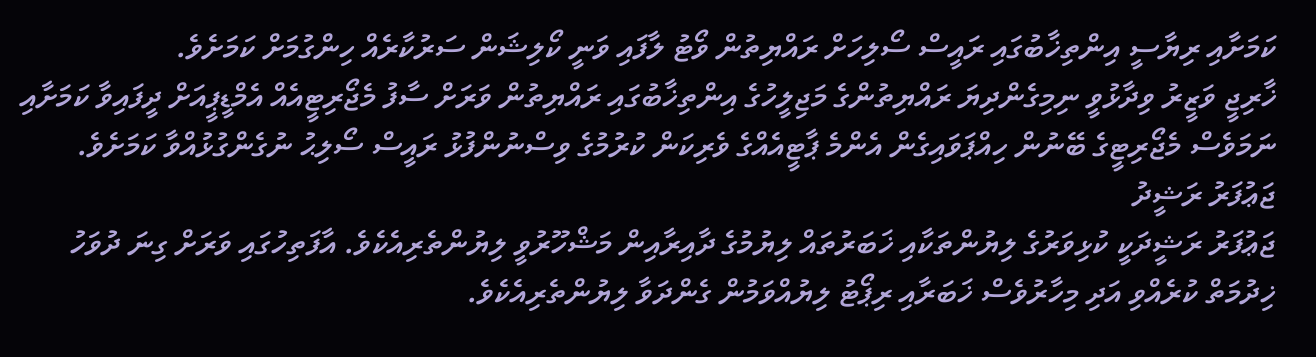ކަމަށާއި ރިޔާސީ އިންތިޚާބުގައި ރައީސް ސޯލިހަށް ރައްޔިތުން ވޯޓު ލާފައި ވަނީ ކޯލިޝަން ސަރުކާރެއް ހިންގުމަށް ކަމަށެވެ.
ޚާރިޖީ ވަޒީރު ވިދާޅުވީ ނިމިގެންދިޔަ ރައްޔިތުންގެ މަޖިލީހުގެ އިންތިޚާބުގައި ރައްޔިތުން ވަރަށް ސާފު މެޖޯރިޓީއެއް އެމްޑީޕީއަށް ދީފައިވާ ކަމަށާއި ނަމަވެސް މެޖޯރިޓީގެ ބޭނުން ހިއްޕަވައިގެން އެންމެ ޕާޓީއެއްގެ ވެރިކަން ކުރުމުގެ ވިސްނުންފުޅު ރައީސް ސޯލިޙު ނުގެންގުޅުއްވާ ކަމަށެވެ.
ޖަޢުފަރު ރަޝީދު
ޖަޢުފަރު ރަޝީދަކީ ކުޅިވަރުގެ ލިޔުންތަކާއި ޚަބަރުތައް ލިޔުމުގެ ދާއިރާއިން މަޝްހޫރުވީ ލިޔުންތެރިއެކެވެ. އާފަތިހުގައި ވަރަށް ގިނަ ދުވަހު ޚިދުމަތް ކުރެއްވި އަދި މިހާރުވެސް ޚަބަރާއި ރިޕޯޓު ލިޔުއްވަމުން ގެންދަވާ ލިޔުންތެރިއެކެވެ.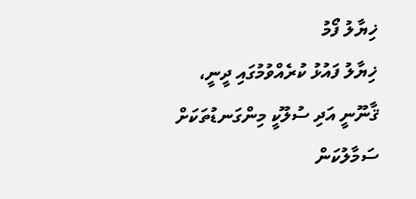ޚިޔާލު ފޯމު
ޚިޔާލު ފައުޅު ކުރެއްވުމުގައި ދީނީ، ޤާނޫނީ އަދި ސުލޫކީ މިންގަނޑުތަކަށް ސަމާލުކަން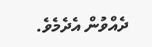ދެއްވުން އެދެމެވެ.